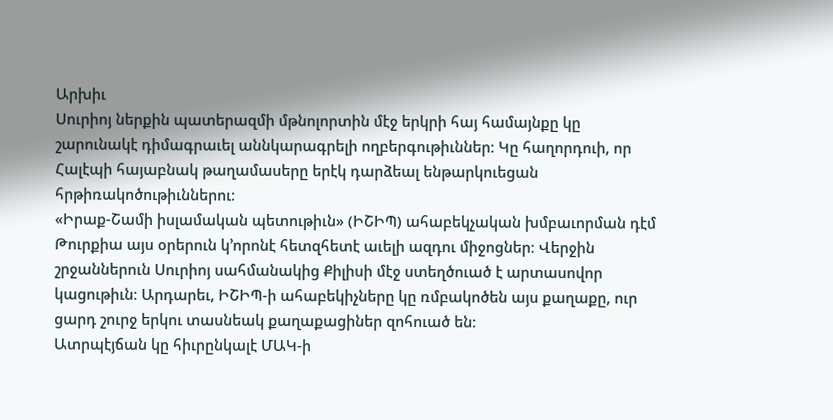Արխիւ
Սուրիոյ ներքին պատերազմի մթնոլորտին մէջ երկրի հայ համայնքը կը շարունակէ դիմագրաւել աննկարագրելի ողբերգութիւններ։ Կը հաղորդուի, որ Հալէպի հայաբնակ թաղամասերը երէկ դարձեալ ենթարկուեցան հրթիռակոծութիւններու։
«Իրաք-Շամի իսլամական պետութիւն» (ԻՇԻՊ) ահաբեկչական խմբաւորման դէմ Թուրքիա այս օրերուն կ՚որոնէ հետզհետէ աւելի ազդու միջոցներ։ Վերջին շրջաններուն Սուրիոյ սահմանակից Քիլիսի մէջ ստեղծուած է արտասովոր կացութիւն։ Արդարեւ, ԻՇԻՊ-ի ահաբեկիչները կը ռմբակոծեն այս քաղաքը, ուր ցարդ շուրջ երկու տասնեակ քաղաքացիներ զոհուած են։
Ատրպէյճան կը հիւրընկալէ ՄԱԿ-ի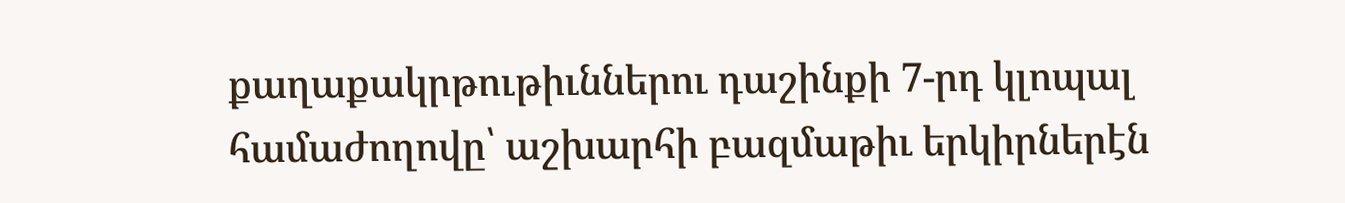քաղաքակրթութիւններու դաշինքի 7-րդ կլոպալ համաժողովը՝ աշխարհի բազմաթիւ երկիրներէն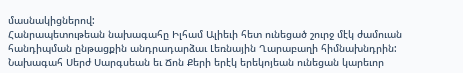մասնակիցներով:
Հանրապետութեան նախագահը Իլհամ Ալիեւի հետ ունեցած շուրջ մէկ ժամուան հանդիպման ընթացքին անդրադարձաւ Լեռնային Ղարաբաղի հիմնախնդրին:
Նախագահ Սերժ Սարգսեան եւ Ճոն Քերի երէկ երեկոյեան ունեցան կարեւոր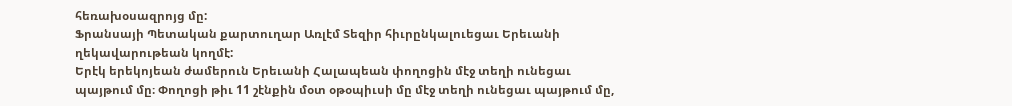հեռախօսազրոյց մը:
Ֆրանսայի Պետական քարտուղար Առլէմ Տեզիր հիւրընկալուեցաւ Երեւանի ղեկավարութեան կողմէ:
Երէկ երեկոյեան ժամերուն Երեւանի Հալապեան փողոցին մէջ տեղի ունեցաւ պայթում մը։ Փողոցի թիւ 11 շէնքին մօտ օթօպիւսի մը մէջ տեղի ունեցաւ պայթում մը,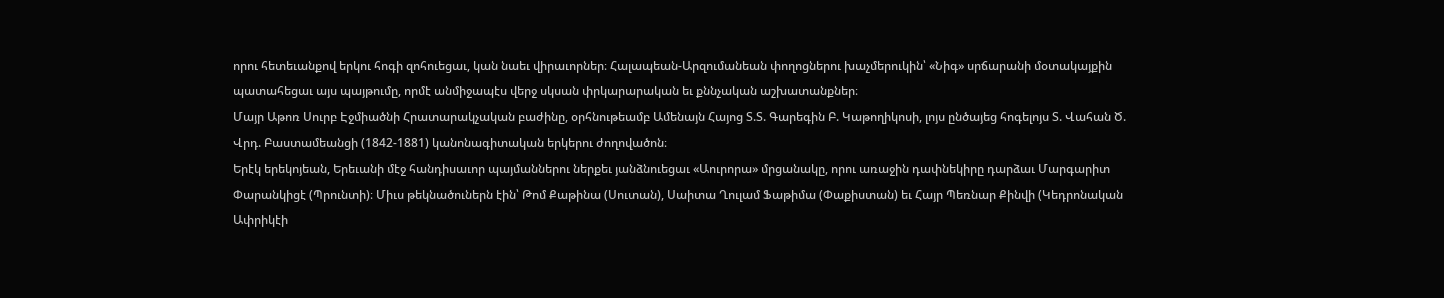որու հետեւանքով երկու հոգի զոհուեցաւ, կան նաեւ վիրաւորներ։ Հալապեան-Արզումանեան փողոցներու խաչմերուկին՝ «Նիգ» սրճարանի մօտակայքին պատահեցաւ այս պայթումը, որմէ անմիջապէս վերջ սկսան փրկարարական եւ քննչական աշխատանքներ։
Մայր Աթոռ Սուրբ Էջմիածնի Հրատարակչական բաժինը, օրհնութեամբ Ամենայն Հայոց Տ.Տ. Գարեգին Բ. Կաթողիկոսի, լոյս ընծայեց հոգելոյս Տ. Վահան Ծ. Վրդ. Բաստամեանցի (1842-1881) կանոնագիտական երկերու ժողովածոն։
Երէկ երեկոյեան, Երեւանի մէջ հանդիսաւոր պայմաններու ներքեւ յանձնուեցաւ «Աուրորա» մրցանակը, որու առաջին դափնեկիրը դարձաւ Մարգարիտ Փարանկիցէ (Պրունտի)։ Միւս թեկնածուներն էին՝ Թոմ Քաթինա (Սուտան), Սաիտա Ղուլամ Ֆաթիմա (Փաքիստան) եւ Հայր Պեռնար Քինվի (Կեդրոնական Ափրիկէի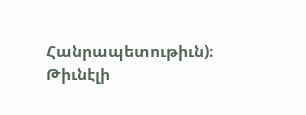Հանրապետութիւն)։
Թիւնէլի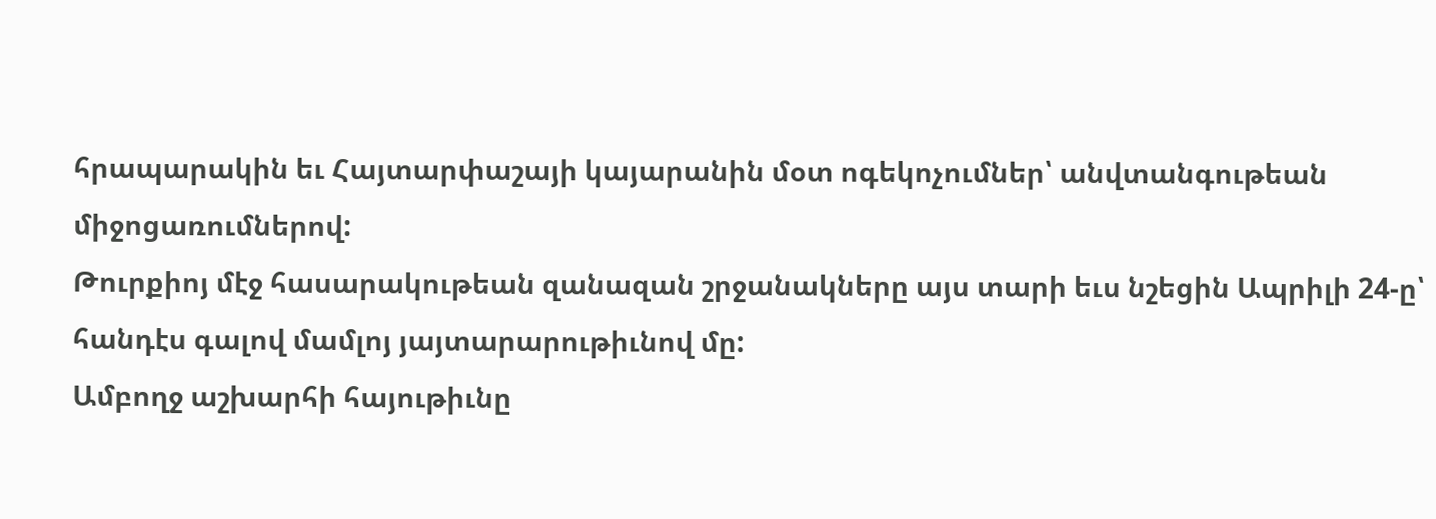հրապարակին եւ Հայտարփաշայի կայարանին մօտ ոգեկոչումներ՝ անվտանգութեան միջոցառումներով:
Թուրքիոյ մէջ հասարակութեան զանազան շրջանակները այս տարի եւս նշեցին Ապրիլի 24-ը՝ հանդէս գալով մամլոյ յայտարարութիւնով մը:
Ամբողջ աշխարհի հայութիւնը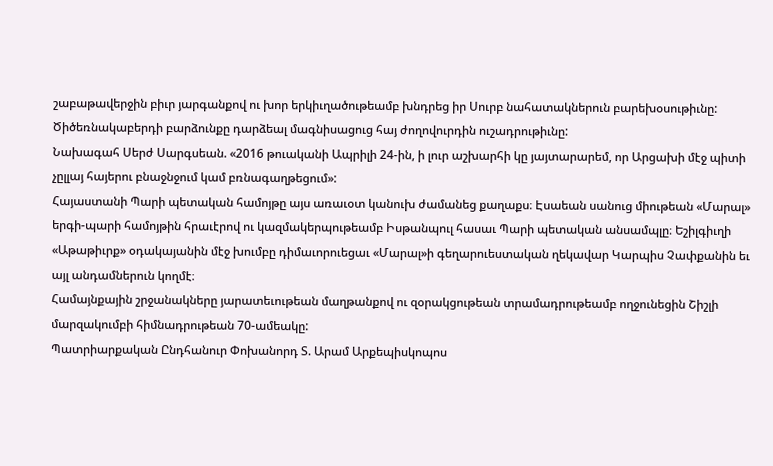շաբաթավերջին բիւր յարգանքով ու խոր երկիւղածութեամբ խնդրեց իր Սուրբ նահատակներուն բարեխօսութիւնը:
Ծիծեռնակաբերդի բարձունքը դարձեալ մագնիսացուց հայ ժողովուրդին ուշադրութիւնը:
Նախագահ Սերժ Սարգսեան. «2016 թուականի Ապրիլի 24-ին, ի լուր աշխարհի կը յայտարարեմ, որ Արցախի մէջ պիտի չըլլայ հայերու բնաջնջում կամ բռնագաղթեցում»:
Հայաստանի Պարի պետական համոյթը այս առաւօտ կանուխ ժամանեց քաղաքս։ Էսաեան սանուց միութեան «Մարալ» երգի-պարի համոյթին հրաւէրով ու կազմակերպութեամբ Իսթանպուլ հասաւ Պարի պետական անսամպլը։ Եշիլգիւղի «Աթաթիւրք» օդակայանին մէջ խումբը դիմաւորուեցաւ «Մարալ»ի գեղարուեստական ղեկավար Կարպիս Չափքանին եւ այլ անդամներուն կողմէ։
Համայնքային շրջանակները յարատեւութեան մաղթանքով ու զօրակցութեան տրամադրութեամբ ողջունեցին Շիշլի մարզակումբի հիմնադրութեան 70-ամեակը:
Պատրիարքական Ընդհանուր Փոխանորդ Տ. Արամ Արքեպիսկոպոս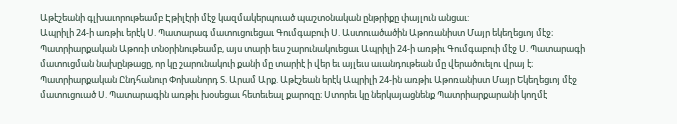Աթէշեանի գլխաւորութեամբ Էթիլէրի մէջ կազմակերպուած պաշտօնական ընթրիքը փայլուն անցաւ:
Ապրիլի 24-ի առթիւ երէկ Ս. Պատարագ մատուցուեցաւ Գումգաբուի Ս. Աստուածածին Աթոռանիստ Մայր եկեղեցւոյ մէջ։ Պատրիարքական Աթոռի տնօրինութեամբ, այս տարի եւս շարունակուեցաւ Ապրիլի 24-ի առթիւ Գումգաբուի մէջ Ս. Պատարագի մատուցման նախընթացը, որ կը շարունակուի քանի մը տարիէ ի վեր եւ այլեւս աւանդութեան մը վերածուելու վրայ է։
Պատրիարքական Ընդհանուր Փոխանորդ Տ. Արամ Արք. Աթէշեան երէկ Ապրիլի 24-ին առթիւ Աթոռանիստ Մայր Եկեղեցւոյ մէջ մատուցուած Ս. Պատարագին առթիւ խօսեցաւ հետեւեալ քարոզը։ Ստորեւ կը ներկայացնենք Պատրիարքարանի կողմէ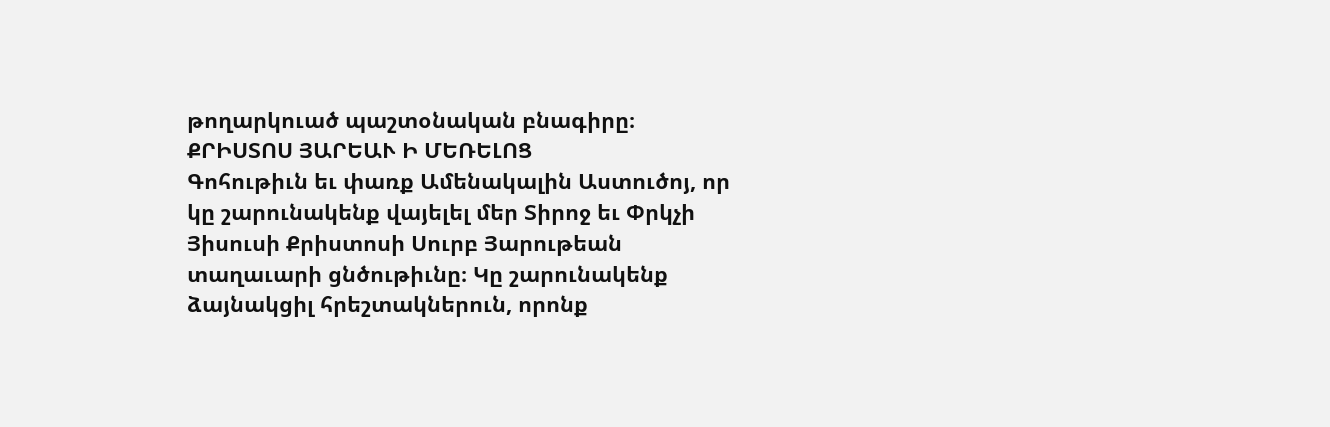թողարկուած պաշտօնական բնագիրը։
ՔՐԻՍՏՈՍ ՅԱՐԵԱՒ Ի ՄԵՌԵԼՈՑ
Գոհութիւն եւ փառք Ամենակալին Աստուծոյ, որ կը շարունակենք վայելել մեր Տիրոջ եւ Փրկչի Յիսուսի Քրիստոսի Սուրբ Յարութեան տաղաւարի ցնծութիւնը։ Կը շարունակենք ձայնակցիլ հրեշտակներուն, որոնք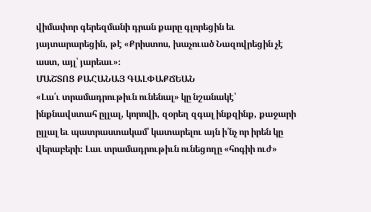վիմափոր գերեզմանի դրան քարը գլորեցին եւ յայտարարեցին, թէ «Քրիստոս, խաչուած Նազովրեցին չէ աստ, այլ՝ յարեաւ»։
ՄԱՇՏՈՑ ՔԱՀԱՆԱՅ ԳԱԼՓԱՔՃԵԱՆ
«Լա՛ւ տրամադրութիւն ունենալ» կը նշանակէ՝ ինքնավստահ ըլլալ, կորովի, զօրեղ զգալ ինքզինք, քաջարի ըլլալ եւ պատրաստակամ՝ կատարելու այն ի՛նչ որ իրեն կը վերաբերի։ Լաւ տրամադրութիւն ունեցողը «հոգիի ուժ»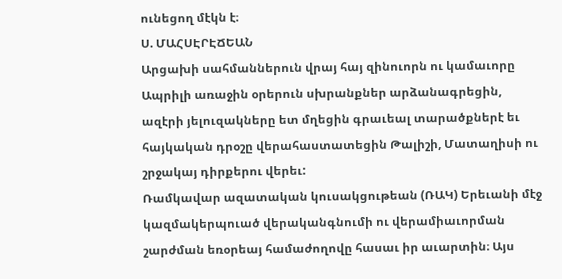ունեցող մէկն է։
Ս. ՄԱՀՍԷՐԷՃԵԱՆ
Արցախի սահմաններուն վրայ հայ զինուորն ու կամաւորը Ապրիլի առաջին օրերուն սխրանքներ արձանագրեցին, ազէրի յելուզակները ետ մղեցին գրաւեալ տարածքներէ եւ հայկական դրօշը վերահաստատեցին Թալիշի, Մատաղիսի ու շրջակայ դիրքերու վերեւ:
Ռամկավար ազատական կուսակցութեան (ՌԱԿ) Երեւանի մէջ կազմակերպուած վերականգնումի ու վերամիաւորման շարժման եռօրեայ համաժողովը հասաւ իր աւարտին։ Այս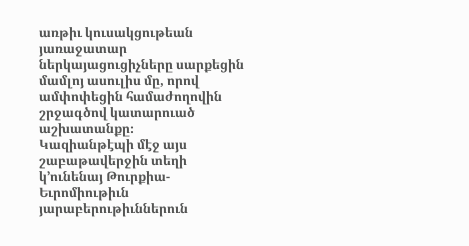առթիւ կուսակցութեան յառաջատար ներկայացուցիչները սարքեցին մամլոյ ասուլիս մը, որով ամփոփեցին համաժողովին շրջագծով կատարուած աշխատանքը։
Կազիանթէպի մէջ այս շաբաթավերջին տեղի կ՚ունենայ Թուրքիա-Եւրոմիութիւն յարաբերութիւններուն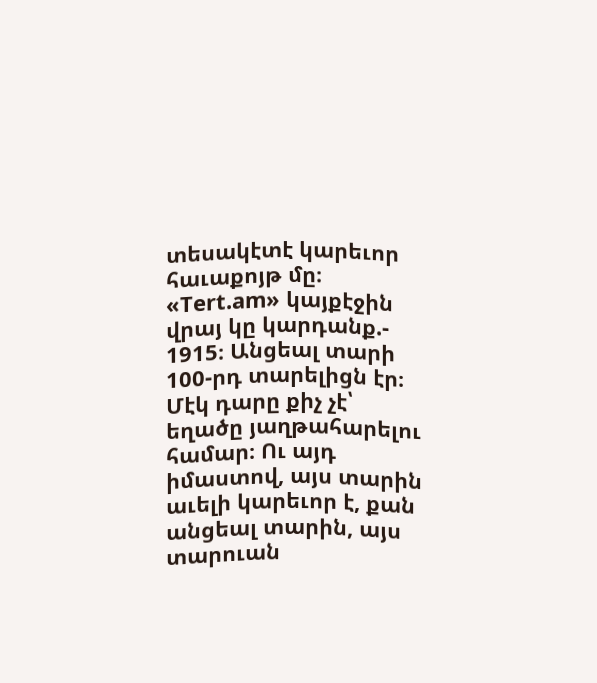տեսակէտէ կարեւոր հաւաքոյթ մը։
«Tert.am» կայքէջին վրայ կը կարդանք.-
1915։ Անցեալ տարի 100-րդ տարելիցն էր։ Մէկ դարը քիչ չէ՝ եղածը յաղթահարելու համար։ Ու այդ իմաստով, այս տարին աւելի կարեւոր է, քան անցեալ տարին, այս տարուան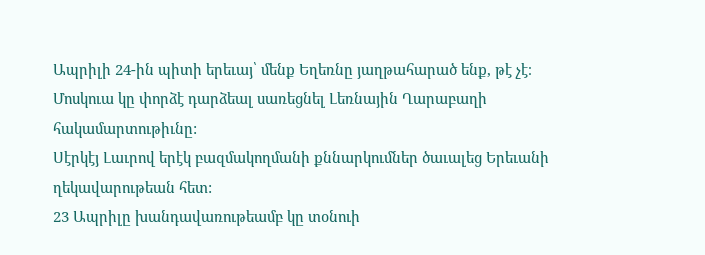Ապրիլի 24-ին պիտի երեւայ՝ մենք Եղեռնը յաղթահարած ենք, թէ չէ։
Մոսկուա կը փորձէ դարձեալ սառեցնել Լեռնային Ղարաբաղի հակամարտութիւնը:
Սէրկէյ Լաւրով երէկ բազմակողմանի քննարկումներ ծաւալեց Երեւանի ղեկավարութեան հետ:
23 Ապրիլը խանդավառութեամբ կը տօնուի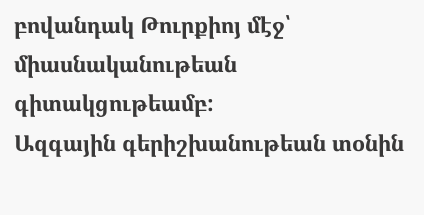բովանդակ Թուրքիոյ մէջ՝ միասնականութեան գիտակցութեամբ:
Ազգային գերիշխանութեան տօնին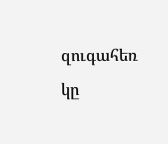զուգահեռ կը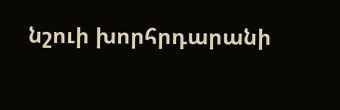նշուի խորհրդարանի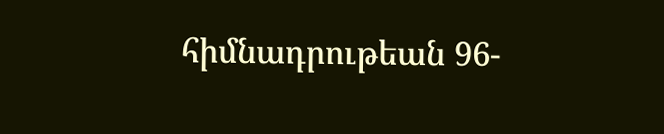հիմնադրութեան 96-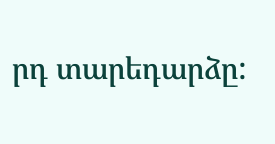րդ տարեդարձը: